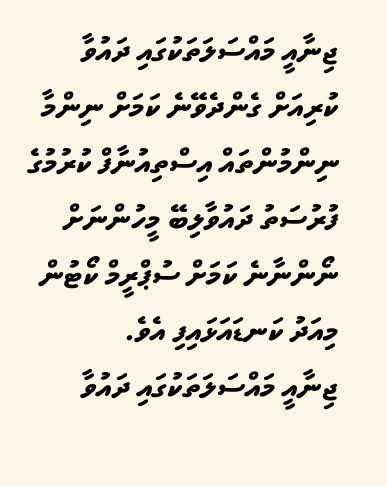ޖިނާއީ މައްސަލަތަކުގައި ދައުވާ ކުރިއަށް ގެންދެވޭނެ ކަމަށް ނިންމާ ނިންމުންތައް އިސްތިއުނާފް ކުރުމުގެ ފުރުސަތު ދައުވާލިބޭ މީހުންނަށް ނޯންނާނެ ކަމަށް ސުޕްރީމް ކޯޓުން މިއަދު ކަނޑައަޅައިފި އެވެ.
ޖިނާއީ މައްސަލަތަކުގައި ދައުވާ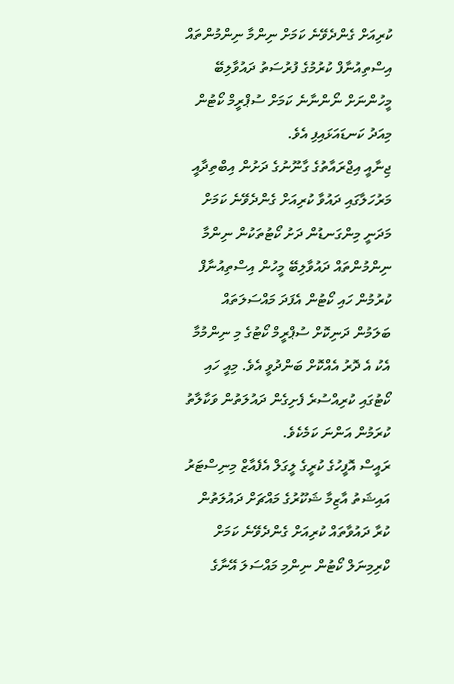ކުރިއަށް ގެންދެވޭނެ ކަމަށް ނިންމާ ނިންމުންތައް އިސްތިއުނާފް ކުރުމުގެ ފުރުސަތު ދައުވާލިބޭ މީހުންނަށް ނޯންނާނެ ކަމަށް ސުޕްރީމް ކޯޓުން މިއަދު ކަނޑައަޅައިފި އެވެ.
ޖިނާއީ އިޖްރައާތުގެ ގާނޫނުގެ ދަށުން އިބްތިދާއީ މަރުހަލާގައި ދައުވާ ކުރިއަށް ގެންދެވޭނެ ކަމަށް މަދަނީ މިންގަނޑުން ދަށު ކޯޓުތަކުން ނިންމާ ނިންމުންތައް ދައުވާލިބޭ މީހުން އިސްތިއުނާފް ކުރުމުން ހައި ކޯޓުން އެފަދަ މައްސަލަތައް ބަލަމުން ދަނިކޮށް ސުޕްރީމް ކޯޓުގެ މި ނިންމުމާ އެކު އެ ދޮރު އެއްކޮށް ބަންދުވީ އެވެ. މިއީ ހައި ކޯޓުގައި ކުރިއްސުރެ ފެށިގެން ދައުލަތުން ވަކާލާތު ކުރަމުން އަންނަ ކަމެކެވެ.
ރައީސް އޮފީހުގެ ކުރީގެ ލީގަލް އެފެއާޒް މިނިސްޓަރު އައިޝަތު އާޒިމާ ޝަކޫރުގެ މައްޗަށް ދައުލަތުން ކުރާ ދައުވާތައް ކުރިއަށް ގެންދެވޭނެ ކަމަށް ކްރިމިނަލް ކޯޓުން ނިންމި މައްސަލަ އޭނާގެ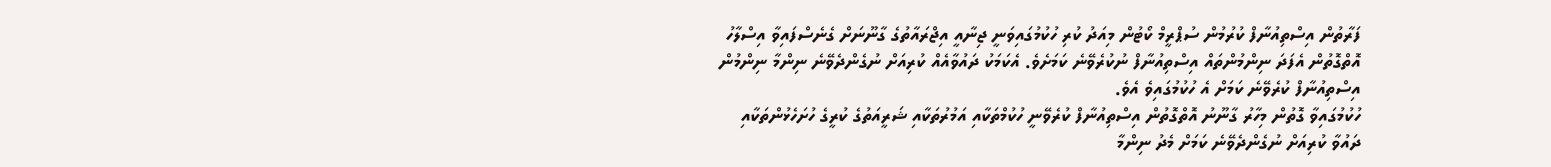ފަރާތުން އިސްތިއުނާފް ކުރުމުން ސުޕްރީމް ކޯޓުން މިއަދު ކުރި ހުކުމުގައިވަނީ ޖިނާއީ އިޖްރައާތުގެ ގާނޫނަށް ގެނެސްފައިވާ އިސްލާހު އޮތްގޮތުން އެފަދަ ނިންމުންތައް އިސްތިއުނާފް ނުކުރެވޭނެ ކަމަށެވެ. އެކަމަކު ދައުވާއެއް ކުރިއަށް ނުގެންދެވޭނެ ނިންމާ ނިންމުން އިސްތިއުނާފް ކުރެވޭނެ ކަމަށް އެ ހުކުމުގައިވެ އެވެ.
ހުކުމުގައިވާ ގޮތުން މިހާރު ގާނޫނު އޮތްގޮތުން އިސްތިއުނާފް ކުރެވޭނީ ހުކުމްތަކާއި އަމުރުތަކާއި ޝަރީއަތުގެ ކުރީގެ ހުށަހެޅުންތަކާއި ދައުވާ ކުރިއަށް ނުގެންދެވޭނެ ކަމަށް މެދު ނިންމާ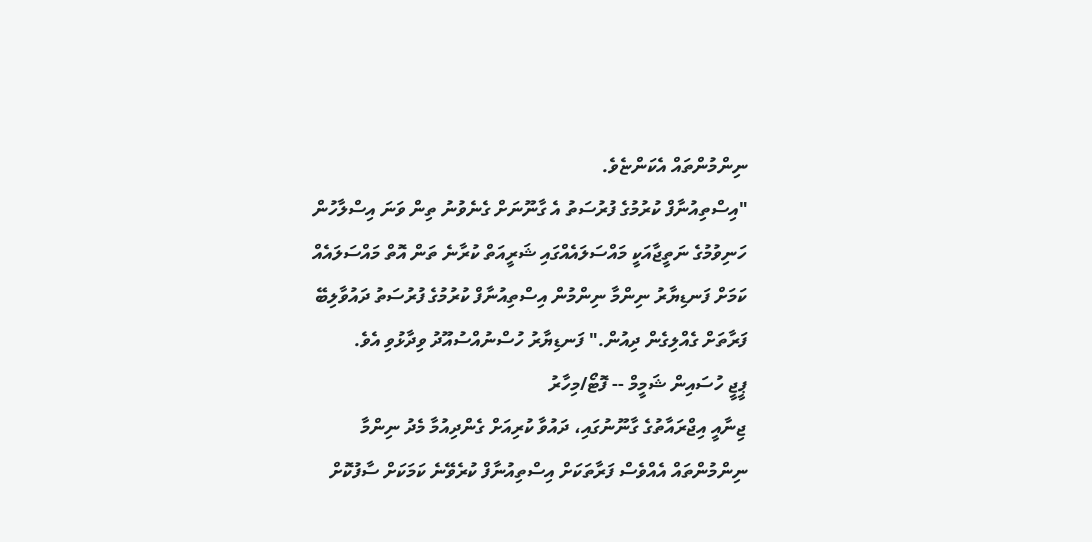ނިންމުންތައް އެކަންޏެވެ.
"އިސްތިއުނާފް ކުރުމުގެ ފުރުސަތު އެ ގާނޫނަށް ގެނެވުނު ތިން ވަނަ އިސްލާހުން ހަނިވުމުގެ ނަތީޖާއަކީ މައްސަލައެއްގައި ޝަރީއަތް ކުރާނެ ތަން އޮތް މައްސަލައެއް ކަމަށް ފަނޑިޔާރު ނިންމާ ނިންމުން އިސްތިއުނާފް ކުރުމުގެ ފުރުސަތު ދައުވާލިބޭ ފަރާތަށް ގެއްލިގެން ދިއުން." ފަނޑިޔާރު ހުސްނުއްސުއޫދު ވިދާޅުވި އެވެ.
ޕީޖީ ހުސައިން ޝަމީމް -- ފޮޓޯ/މިހާރު
ޖިނާއީ އިޖްރައާތުގެ ގާނޫނުގައި، ދައުވާ ކުރިއަށް ގެންދިއުމާ މެދު ނިންމާ ނިންމުންތައް އެއްވެސް ފަރާތަކަށް އިސްތިއުނާފް ކުރެވޭނެ ކަމަކަށް ސާފުކޮށް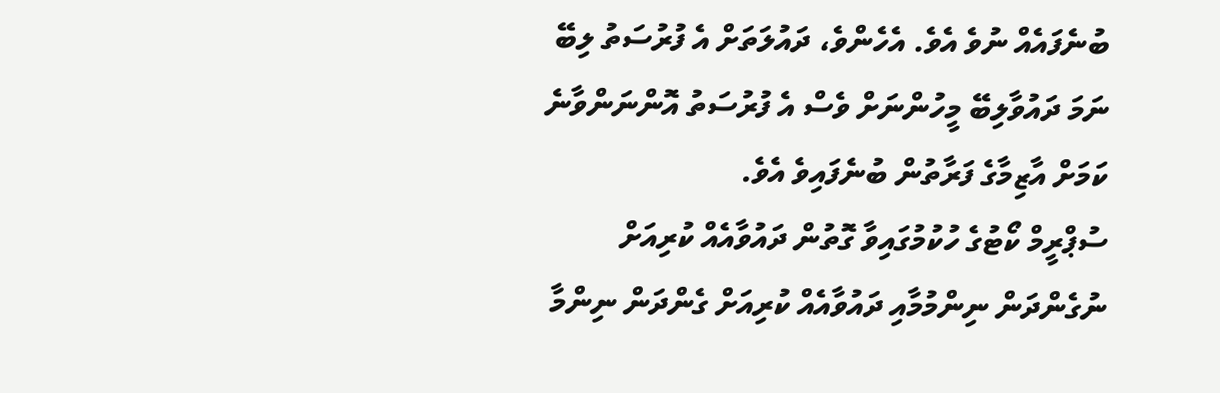ބުނެފައެއް ނުވެ އެވެ. އެހެންވެ، ދައުލަތަށް އެ ފުރުސަތު ލިބޭ ނަމަ ދައުވާލިބޭ މީހުންނަށް ވެސް އެ ފުރުސަތު އޮންނަންވާނެ ކަމަށް އާޒިމާގެ ފަރާތުން ބުނެފައިވެ އެވެ.
ސުޕްރީމް ކޯޓުގެ ހުކުމުގައިވާ ގޮތުން ދައުވާއެއް ކުރިއަށް ނުގެންދަން ނިންމުމާއި ދައުވާއެއް ކުރިއަށް ގެންދަން ނިންމާ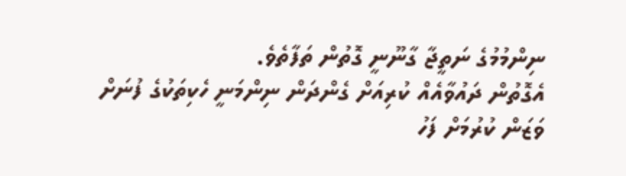ނިންމުމުގެ ނަތީޖާ ގާނޫނީ ގޮތުން ތަފާތެވެ.
އެގޮތުން ދައުވާއެއް ކުރިއަށް ގެންދަން ނިންމަނީ ހެކިތަކުގެ ފުނަށް ވަޒަން ކުރުމަށް ފަހު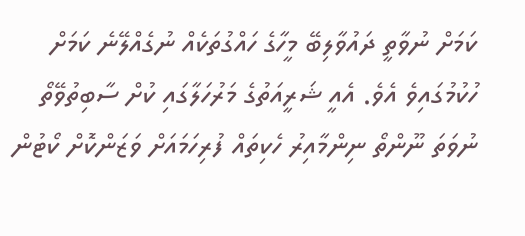ކަމަށް ނުވާތީ ދައުވާލިބޭ މީހާގެ ހައްގުތަކެއް ނުގެއްލޭނެ ކަމަށް ހުކުމުގައިވެ އެވެ. އެއީ ޝަރީއަތުގެ މަރުހަލާގައި ކުށް ސާބިތުވޭތޯ ނުވަތަ ނޫންތޯ ނިންމާއިރު ހެކިތައް ފުރިހަމައަށް ވަޒަންކޮށް ކޯޓުން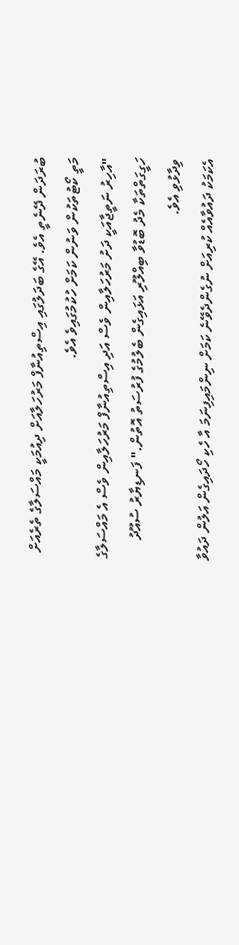ބުރަދަން ދޭނެތީ އެވެ. އޭގެ ބަދަލުގައި އިސްތިއުނާފް މަރުހަލާއަށް ދިއުމަކީ މައްސަލާގެ ތެރެއަށް މަތީ ކޯޓުތަކުން ވަނުން ކަމަށް ހުކުމުގައިވެ އެވެ.
"އާހިރު ނަތީޖާއަކީ ދަށު މަރުހަލާއިން ވެސް އަދި އިސްތިއުނާފް މަރުހަލާއިން ވެސް އެ މައްސަލާގެ ހަގީގަތްތަކާ މެދު ބޮޑުވާ ބިއްލޫރި އަޅައިގެން ބެލުމުގެ ފުރުސަތު އޮތުން." ފަނޑިޔާރު ސުއޫދު ވިދާޅުވި އެވެ.
އެކަމަކު ދައުވާއެއް ކުރިއަށް ނުގެންދެވޭނެ ކަމަށް ނިންމައިފިނަމަ އާ ހެކި ހޯދައިގެން އަލުން ދައުވާ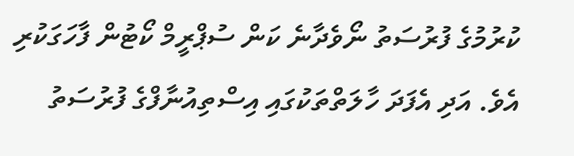ކުރުމުގެ ފުރުސަތު ނޯވެދާނެ ކަން ސުޕްރީމް ކޯޓުން ފާހަގަކުރި އެވެ. އަދި އެފަދަ ހާލަތްތަކުގައި އިސްތިއުނާފްގެ ފުރުސަތު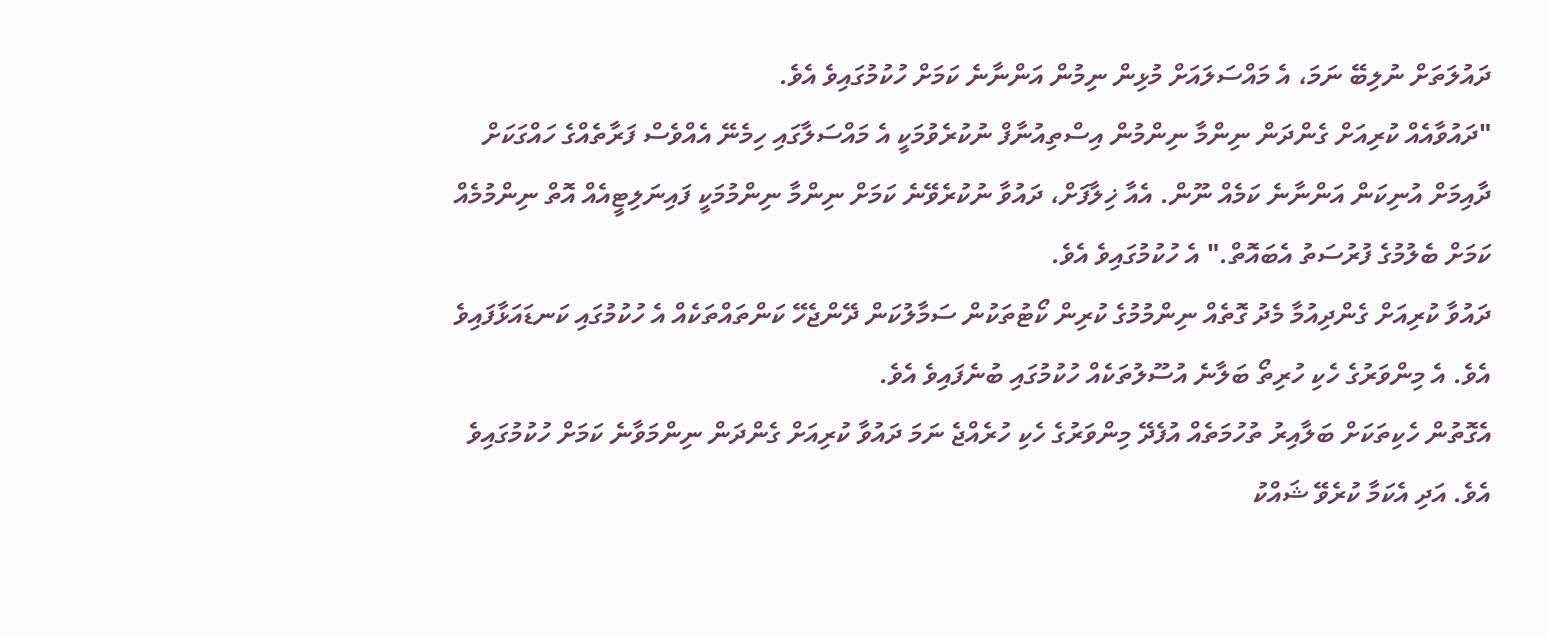ދައުލަތަށް ނުލިބޭ ނަމަ، އެ މައްސަލައަށް މުޅިން ނިމުން އަންނާނެ ކަމަށް ހުކުމުގައިވެ އެވެ.
"ދައުވާއެއް ކުރިއަށް ގެންދަން ނިންމާ ނިންމުން އިސްތިއުނާފް ނުކުރެވުމަކީ އެ މައްސަލާގައި ހިމެނޭ އެއްވެސް ފަރާތެއްގެ ހައްގަކަށް ދާއިމަށް އުނިކަން އަންނާނެ ކަމެއް ނޫން. އެއާ ޚިލާފަށް، ދައުވާ ނުކުރެވޭނެ ކަމަށް ނިންމާ ނިންމުމަކީ ފައިނަލިޓީއެއް އޮތް ނިންމުމެއް ކަމަށް ބެލުމުގެ ފުރުސަތު އެބައޮތް." އެ ހުކުމުގައިވެ އެވެ.
ދައުވާ ކުރިއަށް ގެންދިއުމާ މެދު ގޮތެއް ނިންމުމުގެ ކުރިން ކޯޓުތަކުން ސަމާލުކަން ދޭންޖެހޭ ކަންތައްތަކެއް އެ ހުކުމުގައި ކަނޑައަޅާފައިވެ އެވެ. އެ މިންވަރުގެ ހެކި ހުރިތޯ ބަލާނެ އުސޫލުތަކެއް ހުކުމުގައި ބުނެފައިވެ އެވެ.
އެގޮތުން ހެކިތަކަށް ބަލާއިރު ތުހުމަތެއް އުފެދޭ މިންވަރުގެ ހެކި ހުރެއްޖެ ނަމަ ދައުވާ ކުރިއަށް ގެންދަން ނިންމަވާނެ ކަމަށް ހުކުމުގައިވެ އެވެ. އަދި އެކަމާ ކުރެވޭ ޝައްކު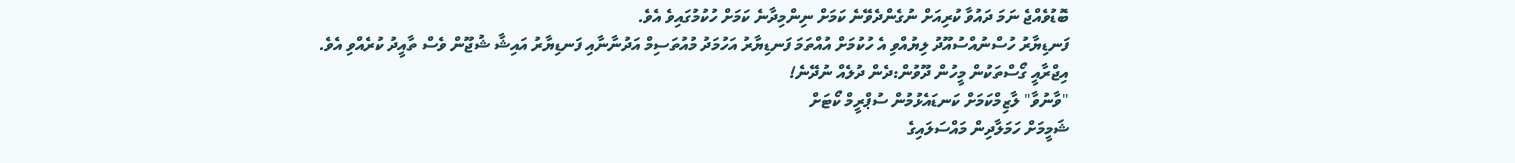ބޮޑުވެއްޖެ ނަމަ ދައުވާ ކުރިއަށް ނުގެންދެވޭނެ ކަމަށް ނިންމިދާނެ ކަމަށް ހުކުމުގައިވެ އެވެ.
ފަނޑިޔާރު ހުސްނުއްސުއޫދު ލިޔުއްވި އެ ހުކުމަށް އުއްތަމަ ފަނޑިޔާރު އަހުމަދު މުއުތަސިމް އަދުނާނާއި ފަނޑިޔާރު އައިޝާ ޝުޖޫން ވެސް ތާއީދު ކުރެއްވި އެވެ.
އިޖްރާއީ ގޯސްތަކުން މީހުން ދޫވުން:ދެން ދުލެއް ނުދޭނެ!
"ވާނުވާ" ލާޒިމްކަމަށް ކަނޑައެޅުމުން ސުޕްރީމް ކޯޓަށް
ޝަމީމަށް ހަމަލާދިން މައްސަލައިގެ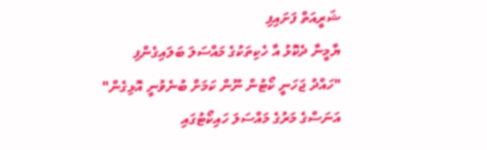ޝަރީއަތް ފަށައިފި
ޔާމީނާ ދެކޮޅު އާ ހެކިތަކުގެ މައްސަލަ ބަލައިގެންފި
"ހައްދު ޖަހަނީ ކޯޓުން ނޫން ކަމަށް ބުނެވުނީ އޮޅިގެން"
އަނަސްގެ މަރުގެ މައްސަލަ ހައިކޯޓުގައި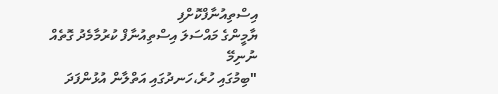އިސްތިއުނާފްކޮށްފި
ޔާމީންގެ މައްސަލަ އިސްތިއުނާފް ކުރުމާމެދު ގޮތެއް ނުނިމޭ
"ބިމުގައި ހުރެ،ހަނދުގައި އަތްލާން އުޅުންފަދަ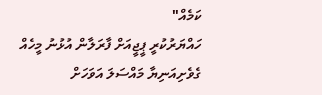ކަމެއް"
ހައްޔަރުކުރީ ޕީޖީއަށް ފާރަލާން އުޅުނު މީހެއް
ގެވެށިއަނިޔާ މައްސަލަ އަވަހަށް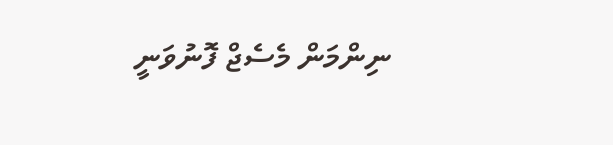ނިންމަން މެސެޖް ފޮނުވަނީ